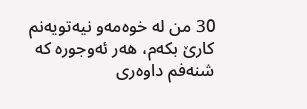30 من له خوەمەو نیەتویەنم کارێ بکەم، هەر ئەوجورە که شنەفم داوەری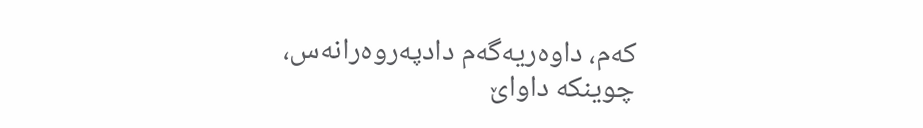کەم، داوەریەگەم دادپەروەرانەس، چوینکه داواێ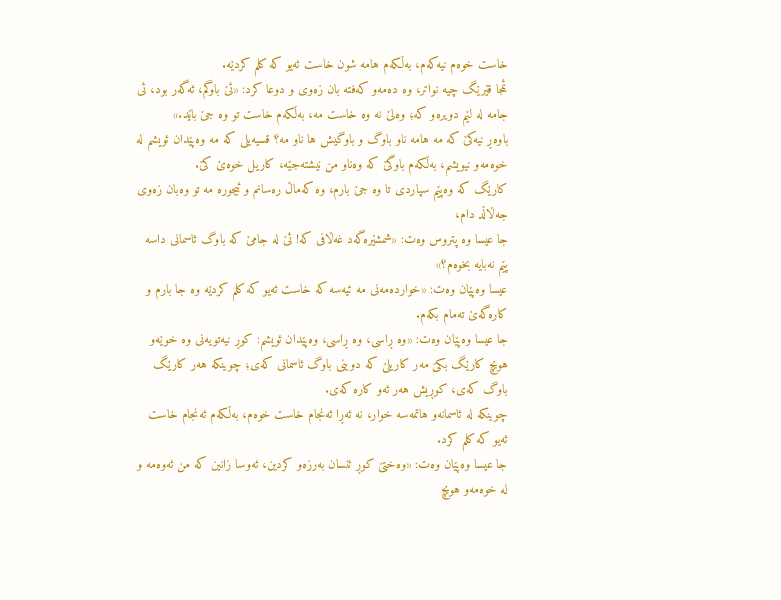خاست خوەم نیەکەم، بەڵکەم هامه شون خاست ئەیو که کلم کردێه.
ئمجا قێرێگ چیه نواتر، وه دەمەو کەفته بان زەوی و دوعا کرد: «ئێ باوگم، ئەگەر بود، ئی جامه له لێم دویرەو که؛ وەلێ نه وه خاست مه، بەڵکەم خاست تو وه جێ باێد.»
باوەڕ نیەکێ که مه هامه ناو باوگ و باوگیش ها ناو مه؟ قسیەیلی که مه وەپێدان ئویشم له خوەمەو نیویشم، بەڵکەم باوگێ که وەناو من نیشتەجێه، کاریل خوەێ کێ.
کارێگ که وەپێم سپاردی تا وه جێ بارم، وه کەماڵ رەسانم و ئیجوره مه تو وەبان زەوی جەڵاڵد دام،
جا عیسا وه پتروس وەت: «شمشێرەگەد غەڵافی که! ئێ له جامێ که باوگ ئاسمانی داسه پێم نەبایه بخوەم؟»
عیسا وەپێان وەت: «خواردەمەنی مه ئیەسه که خاست ئەیو که کلم کردێه وه جا بارم و کارەگەێ تەمام بکەم.
جا عیسا وەپێان وەت: «وه ڕاسی، وه ڕاسی، وەپێدان ئویشم: کوڕ نیەتویەنی وه خوێەو هویچ کارێگ بکێ مەر کاریلێ که دوینی باوگ ئاسمانی کەی؛ چوینکه هەر کارێگ باوگ کەی، کوڕیش هەر ئەو کاره کەی.
چوینکه له ئاسمانەو هاتمەسه خوار، نه ئەڕا ئەنجام خاست خوەم، بەڵکەم ئەنجام خاست ئەیو که کلم کرد.
جا عیسا وەپێان وەت: «وەختێ کوڕ ئنسان بەرزەو کردین، ئەوسا زانین که من ئەوەمه و له خوەمەو هویچ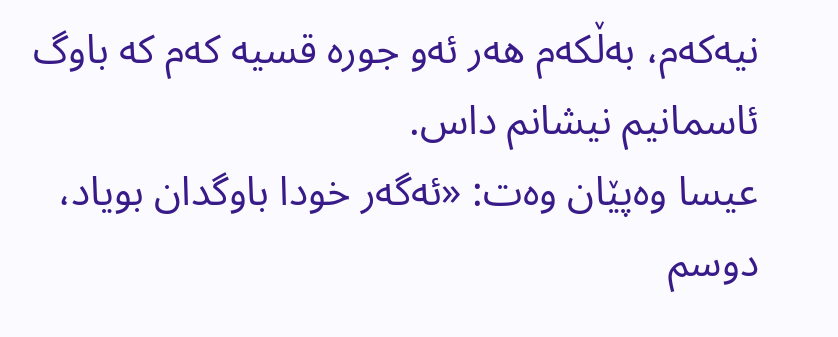نیەکەم، بەڵکەم هەر ئەو جوره قسیه کەم که باوگ ئاسمانیم نیشانم داس.
عیسا وەپێان وەت: «ئەگەر خودا باوگدان بویاد، دوسم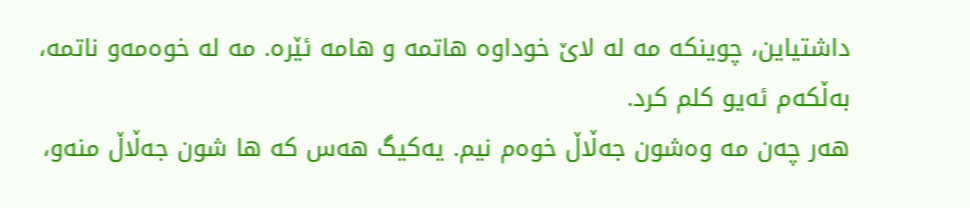داشتیاین، چوینکه مه له لاێ خوداوه هاتمه و هامه ئێره. مه له خوەمەو ناتمه، بەڵکەم ئەیو کلم کرد.
هەر چەن مه وەشون جەڵاڵ خوەم نیم. یەکیگ هەس که ها شون جەڵاڵ منەو،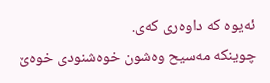ئەیوه که داوەری کەی.
چوینکه مەسیح وەشون خوەشنودی خوەێ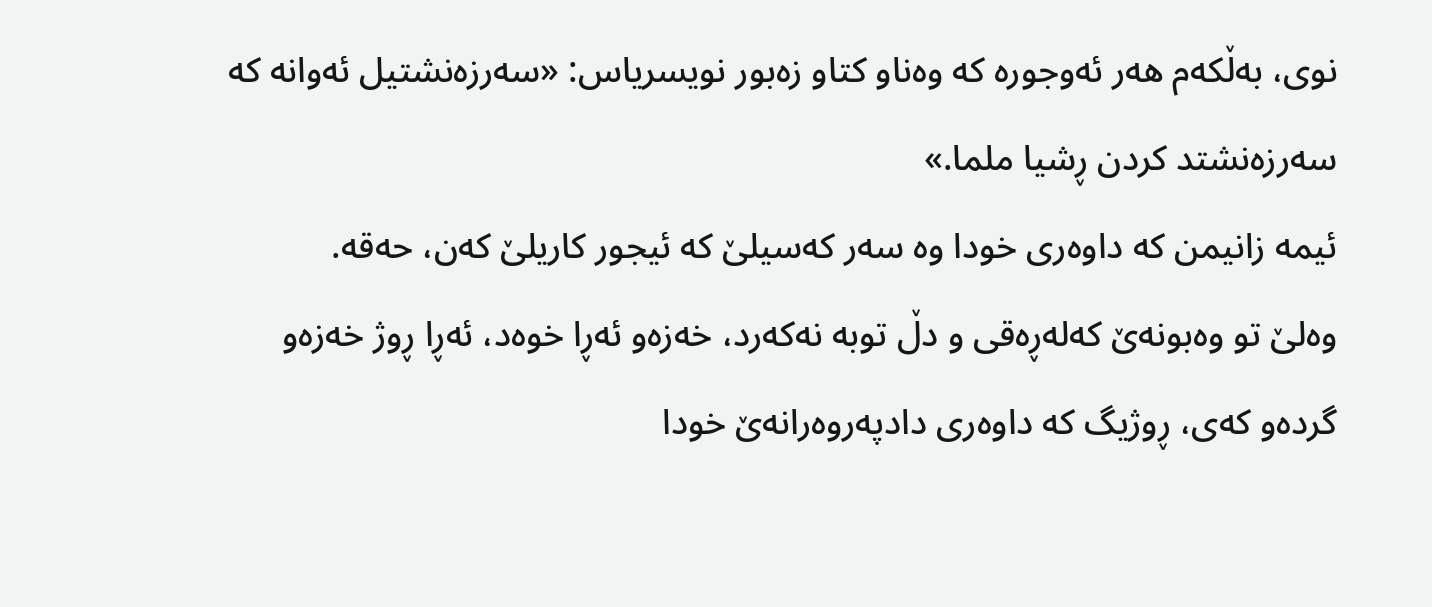نوی، بەڵکەم هەر ئەوجورە که وەناو کتاو زەبور نویسریاس: «سەرزەنشتیل ئەوانه که سەرزەنشتد کردن ڕشیا ملما.»
ئیمه زانیمن که داوەری خودا وه سەر کەسیلێ که ئیجور کاریلێ کەن، حەقه.
وەلێ تو وەبونەێ کەلەڕەقی و دڵ توبه نەکەرد، خەزەو ئەڕا خوەد، ئەڕا ڕوژ خەزەو گردەو کەی، ڕوژیگ که داوەری دادپەروەرانەێ خودا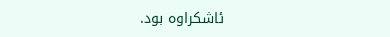ئاشکراوه بود.